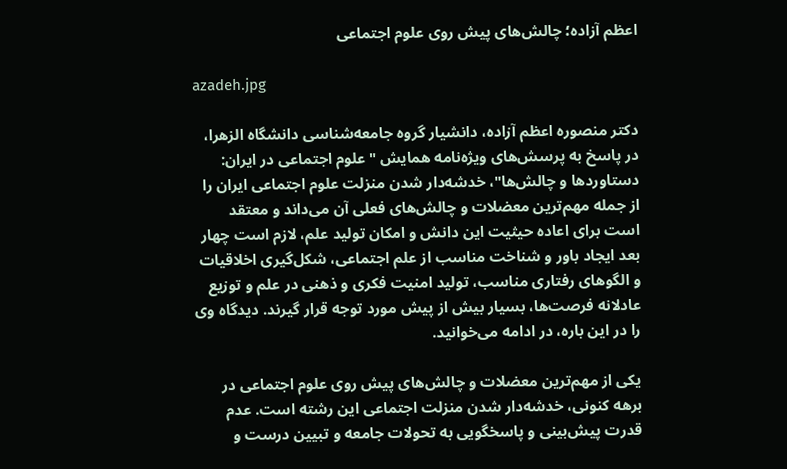اعظم آزاده؛ چالش‌های پیش روی علوم اجتماعی

azadeh.jpg

دکتر منصوره اعظم آزاده، دانشیار گروه جامعه‌شناسی دانشگاه الزهرا، در پاسخ به پرسش‌های ویژه‌نامه همایش "علوم اجتماعی در ایران: دستاوردها و چالش‌ها"، خدشه‌دار شدن منزلت علوم اجتماعی ایران را از جمله مهم‌ترین معضلات و چالش‌های فعلی آن می‌داند و معتقد است برای اعاده حیثیت این دانش و امکان تولید علم، لازم است چهار بعد ایجاد باور و شناخت مناسب از علم اجتماعی، شکل‌گیری اخلاقیات و الگوهای رفتاری مناسب، تولید امنیت فکری و ذهنی در علم و توزیع عادلانه فرصت‌ها، بسیار بیش از پیش مورد توجه قرار گیرند. دیدگاه وی را در این باره، در ادامه می‌خوانید.

یکی از مهم‌ترین معضلات و چالش‌های پیش روی علوم اجتماعی در برهه کنونی، خدشه‌دار شدن منزلت اجتماعی این رشته است. عدم قدرت پیش‌بینی و پاسخگویی به تحولات جامعه و تبیین درست و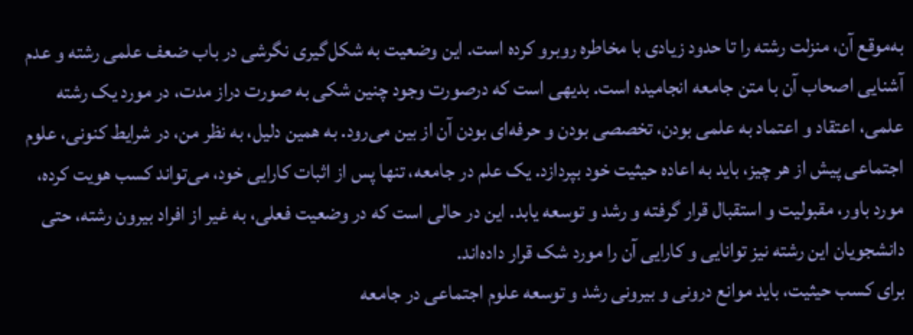به‌موقع آن، منزلت رشته را تا حدود زیادی با مخاطره روبرو کرده است. این وضعیت به شکل‌گیری نگرشی در باب ضعف علمی رشته و عدم آشنایی اصحاب آن با متن جامعه انجامیده است. بدیهی است که درصورت وجود چنین شکی به صورت دراز مدت، در مورد یک رشته علمی، اعتقاد و اعتماد به علمی بودن، تخصصی بودن و حرفه‌ای بودن آن از بین می‌رود. به همین دلیل، به نظر من، در شرایط کنونی، علوم اجتماعی پیش از هر چیز، باید به اعاده حیثیت خود بپردازد. یک علم در جامعه، تنها پس از اثبات کارایی خود، می‌تواند کسب هویت کرده، مورد باور، مقبولیت و استقبال قرار گرفته و رشد و توسعه یابد. این در حالی است که در وضعیت فعلی، به غیر از افراد بیرون رشته، حتی دانشجویان این رشته نیز توانایی و کارایی آن را مورد شک قرار داده‌اند.
برای کسب حیثیت، باید موانع درونی و بیرونی رشد و توسعه علوم اجتماعی در جامعه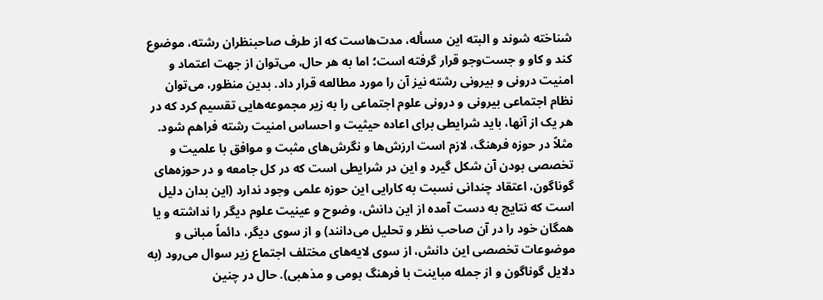شناخته شوند و البته این مسأله، مدت‌هاست که از طرف صاحبنظران رشته، موضوع کند و کاو و جست‌وجو قرار گرفته است؛ اما به هر حال، می‌توان از جهت اعتماد و امنیت درونی و بیرونی رشته نیز آن را مورد مطالعه قرار داد. بدین منظور، می‌توان نظام اجتماعی بیرونی و درونی علوم اجتماعی را به زیر مجموعه‌هایی تقسیم کرد که در هر یک از آنها، باید شرایطی برای اعاده حیثیت و احساس امنیت رشته فراهم شود. مثلاً در حوزه فرهنگ، لازم است ارزش‌ها و نگرش‌های مثبت و موافق با علمیت و تخصصی بودن آن شکل گیرد و این در شرایطی است که در کل جامعه و در حوزه‌های گوناگون، اعتقاد چندانی نسبت به کارایی این حوزه علمی وجود ندارد (این بدان دلیل است که نتایج به دست آمده از این دانش، وضوح و عینیت علوم دیگر را نداشته و یا همگان خود را در آن صاحب نظر و تحلیل می‌دانند) و از سوی دیگر، دائماً مبانی و موضوعات تخصصی این دانش، از سوی لایه‌های مختلف اجتماع زیر سوال می‌رود (به دلایل گوناگون و از جمله مباینت با فرهنگ بومی و مذهبی). حال در چنین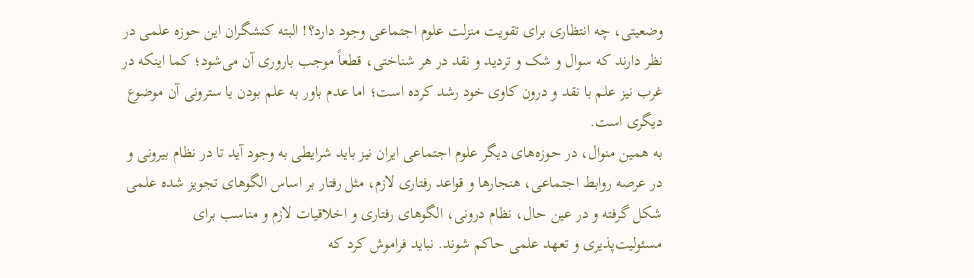وضعیتی، چه انتظاری برای تقویت منزلت علوم اجتماعی وجود دارد؟! البته کنشگران این حوزه علمی در نظر دارند که سوال و شک و تردید و نقد در هر شناختی، قطعاً موجب باروری آن می‌شود؛ کما اینکه در غرب نیز علم با نقد و درون کاوی خود رشد کرده است؛ اما عدم باور به علم بودن یا سترونی آن موضوع دیگری است.
به همین منوال، در حوزه‌های دیگر علوم اجتماعی ایران نیز باید شرایطی به وجود آید تا در نظام بیرونی و در عرصه روابط اجتماعی، هنجارها و قواعد رفتاری لازم، مثل رفتار بر اساس الگوهای تجویز شده علمی شکل گرفته و در عین حال، نظام درونی، الگوهای رفتاری و اخلاقیات لازم و مناسب برای مسئولیت‌پذیری و تعهد علمی حاکم شوند. نباید فراموش کرد که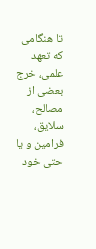تا هنگامی که تعهد علمی، خرج بعضی از مصالح، سلایق، فرامین و یا حتی خود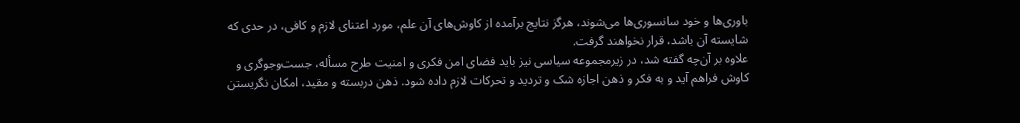باوری‌ها و خود سانسوری‌ها می‌شوند، هرگز نتایج برآمده از کاوش‌های آن علم، مورد اعتنای لازم و کافی، در حدی که شایسته آن باشد، قرار نخواهند گرفت.
علاوه بر آن‌چه گفته شد، در زیرمجموعه سیاسی نیز باید فضای امن فکری و امنیت طرح مسأله، جست‌وجوگری و کاوش فراهم آید و به فکر و ذهن اجازه شک و تردید و تحرکات لازم داده شود. ذهن دربسته و مقید، امکان نگریستن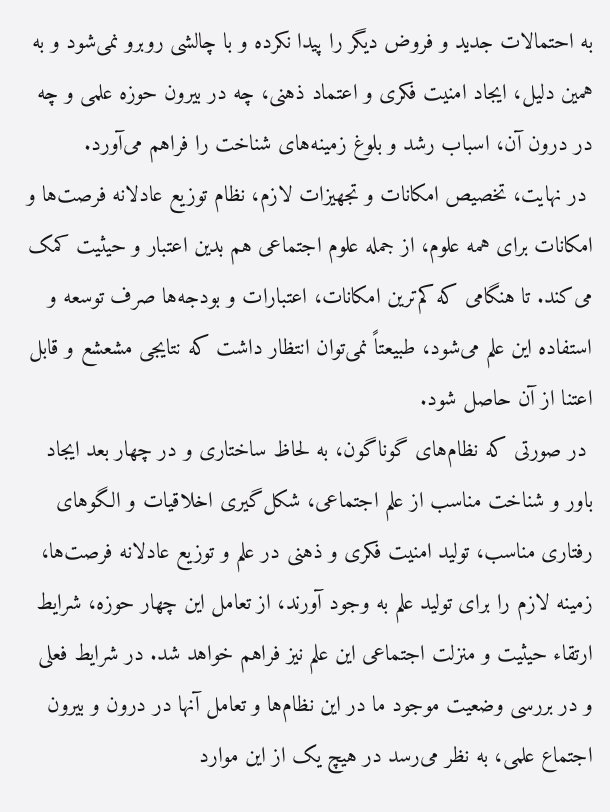به احتمالات جدید و فروض دیگر را پیدا نکرده و با چالشی روبرو نمی‌شود و به همین دلیل، ایجاد امنیت فکری و اعتماد ذهنی، چه در بیرون حوزه علمی و چه در درون آن، اسباب رشد و بلوغ زمینه‌های شناخت را فراهم می‌آورد.
 در نهایت، تخصیص امکانات و تجهیزات لازم، نظام توزیع عادلانه فرصت‌ها و امکانات برای همه علوم، از جمله علوم اجتماعی هم بدین اعتبار و حیثیت کمک می‌کند. تا هنگامی که کم‌ترین امکانات، اعتبارات و بودجه‌ها صرف توسعه و استفاده این علم می‌شود، طبیعتاً نمی‌توان انتظار داشت که نتایجی مشعشع و قابل اعتنا از آن حاصل شود.
 در صورتی که نظام‌های گوناگون، به لحاظ ساختاری و در چهار بعد ایجاد باور و شناخت مناسب از علم اجتماعی، شکل‌گیری اخلاقیات و الگوهای رفتاری مناسب، تولید امنیت فکری و ذهنی در علم و توزیع عادلانه فرصت‌ها، زمینه لازم را برای تولید علم به وجود آورند، از تعامل این چهار حوزه، شرایط ارتقاء حیثیت و منزلت اجتماعی این علم نیز فراهم خواهد شد. در شرایط فعلی و در بررسی وضعیت موجود ما در این نظام‌ها و تعامل آنها در درون و بیرون اجتماع علمی، به نظر می‌رسد در هیچ یک از این موارد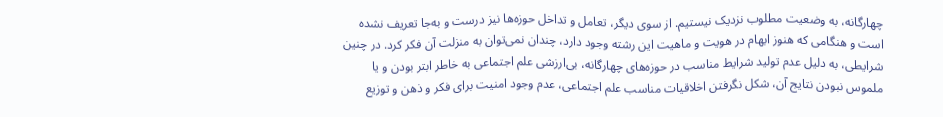چهارگانه، به وضعیت مطلوب نزدیک نیستیم. از سوی دیگر، تعامل و تداخل حوزه‌ها نیز درست و به‌‌جا تعریف نشده است و هنگامی که هنوز ابهام در هویت و ماهیت این رشته وجود دارد، چندان نمی‌توان به منزلت آن فکر کرد. در چنین شرایطی، به دلیل عدم تولید شرایط مناسب در حوزه‌های چهارگانه، بی‌ارزشی علم اجتماعی به‌ خاطر ابتر بودن و یا ملموس نبودن نتایج آن، شکل نگرفتن اخلاقیات مناسب علم اجتماعی، عدم وجود امنیت برای فکر و ذهن و توزیع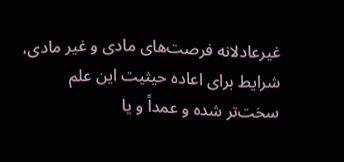غیرعادلانه فرصت‌های مادی و غیر مادی، شرایط برای اعاده حیثیت این علم سخت‌تر شده و عمداً و یا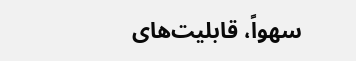سهواً، قابلیت‌های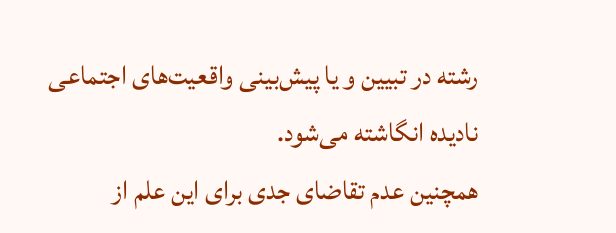رشته در تبیین و یا پیش‌بینی واقعیت‌های اجتماعی نادیده انگاشته می‌شود.
همچنین عدم تقاضای جدی برای این علم از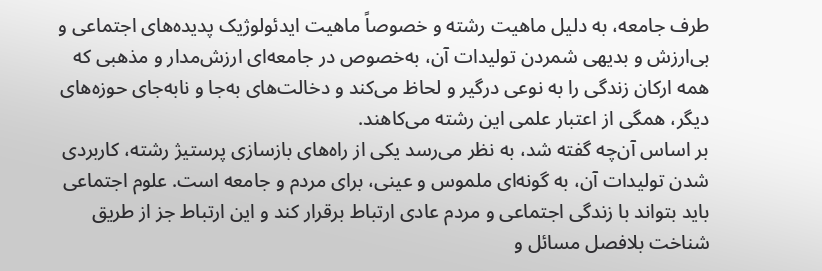طرف جامعه، به دلیل ماهیت رشته و خصوصاً ماهیت ایدئولوژیک پدیده‌های اجتماعی و بی‌ارزش و بدیهی شمردن تولیدات آن، به‌خصوص در جامعه‌ای ارزش‌مدار و مذهبی که همه ارکان زندگی را به نوعی درگیر و لحاظ می‌کند و دخالت‌های به‌جا و نابه‌جای حوزه‌های دیگر، همگی از اعتبار علمی این رشته می‌کاهند.
بر اساس آن‌چه گفته شد، به نظر می‌رسد یکی از راه‌های بازسازی پرستیژ رشته، کاربردی شدن تولیدات آن، به گونه‌ای ملموس و عینی، برای مردم و جامعه است. علوم اجتماعی باید بتواند با زندگی اجتماعی و مردم عادی ارتباط برقرار کند و این ارتباط جز از طریق شناخت بلافصل مسائل و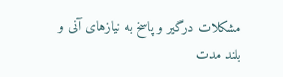مشکلات درگیر و پاسخ به نیازهای آنی و بلند مدت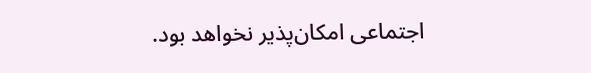اجتماعی امکان‌پذیر نخواهد بود.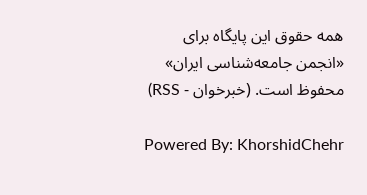همه حقوق این پایگاه برای «انجمن جامعه‌شناسی ایران» محفوظ است. (خبرخوان - RSS)

Powered By: KhorshidChehr